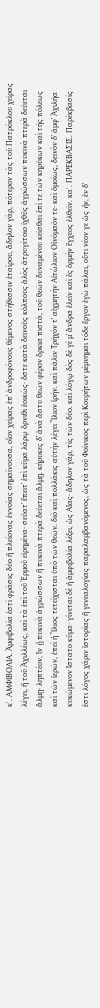κ'. ΑΜΦΙΒΟΛΙΑ. Ἀμφιβολία ἐστὶ φράσις δύο ἢ πλείονας ἐννοίας σημαίνουσα, οἷον χεῖρας ἐπ᾽ ἀνδροφόνους θέμενος στήθεσσιν ἑταίρου, ἄδηλον γάρ, πότερον τὰς τοῦ Πατρόκλου χεῖρας λέγει, ἢ τοῦ Ἀχιλλέως, καὶ τὰ ἐπὶ τοῦ Ἑρμοῦ εἰρημένα· σεύατ᾽ ἔπειτ᾽ ἐπὶ κῦμα λάρῳ ὄρνιθι ἐοικώς· ὅστε κατὰ δεινοὺς κόλπους ἁλὸς ἀτρυγέτοιο ἰχθῦς ἀγρώσσων πυκινὰ πτερὰ δεύεται ἅλμῃ· ληπτέον, ἵν ᾖ πυκινὰ ἀγρώσσων ἢ πυκινὰ πτερὰ δεύεται ἅλμῃ. κήρυκες δ᾽ ἀνὰ ἄστυ θεῶν φέρον ὅρκια πιστά, τοῦ θεῶν δυναμένου κεῖσθαι ἐπί τε τῶν κηρύκων καὶ τῆς πόλεως καὶ τῶν ἱερῶν, ἐπεὶ ἡ Ἴλιος τετείχισται ὑπὸ τῶν θεῶν. διὸ καὶ πολλάκις αὐτὴν λέγει Ἴλιον ἱρήν. καὶ πάλιν Τρῆχόν τ᾽ αἰχμητὴν Αἰτώλιον Οἰνόμαόν τε· καὶ ὁμοίως, δεινὸν δ᾽ ἀμφ᾽ Ἀχιλῆα κυκώμενον ἵστατο κῦμα· γίνεται δὲ ἡ ἀμφιβολία λέξει, ὡς Αἴας· ἄδηλον γάρ, τίς τῶν δύο. καὶ λόγῳ δὸς δέ γέ μ᾽ ἄνδρα ἑλεῖν καὶ ἐς ὁρμὴν ἔγχεος ἐλθεῖν. κα'. ΠΑΡΕΚΒΑΣΙΣ. Παρέκβασίς ἐστι λόγος χάριν ἱστορίας ἢ γενεαλογίας παραλαμβανόμενος, ὡς τὰ τοῦ Φοίνικος περὶ Κουρήτων μέμνημαι τόδε ἔργον ἐγὼ πάλαι, οὔτι νέον γε ὡς ἦν, ἐν δ᾽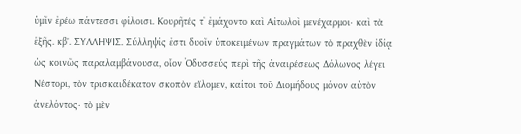ὑμῖν ἐρέω πάντεσσι φίλοισι. Κουρῆτές τ᾽ ἐμάχοντο καὶ Αἰτωλοὶ μενέχαρμοι· καὶ τὰ ἑξῆς. κβ'. ΣΥΛΛΗΨΙΣ. Σύλληψίς ἐστι δυοῖν ὑποκειμένων πραγμάτων τὸ πραχθὲν ἰδίᾳ ὡς κοινῶς παραλαμβάνουσα, οἷον Ὀδυσσεύς περὶ τῆς ἀναιρέσεως Δόλωνος λέγει Νέστορι, τὸν τρισκαιδέκατον σκοπὸν εἵλομεν, καίτοι τοῦ Διομήδους μόνον αὐτὸν ἀνελόντος· τὸ μὲν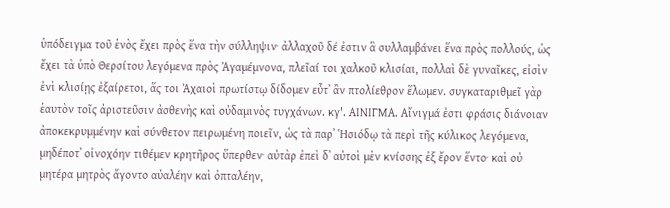ὑπόδειγμα τοῦ ἑνὸς ἔχει πρὸς ἕνα τὴν σύλληψιν· ἀλλαχοῦ δέ ἐστιν ἃ συλλαμβάνει ἕνα πρὸς πολλούς, ὡς ἔχει τὰ ὑπὸ Θερσίτου λεγόμενα πρὸς Ἀγαμέμνονα, πλεῖαί τοι χαλκοῦ κλισίαι, πολλαὶ δὲ γυναῖκες, εἰσὶν ἐνὶ κλισίῃς ἐξαίρετοι, ἅς τοι Ἀχαιοὶ πρωτίστῳ δίδομεν εὖτ᾽ ἂν πτολίεθρον ἕλωμεν. συγκαταριθμεῖ γὰρ ἑαυτὸν τοῖς ἀριστεῦσιν ἀσθενὴς καὶ οὐδαμινὸς τυγχάνων. κγ'. ΑΙΝΙΓΜΑ. Αἴνιγμά ἐστι φράσις διάνοιαν ἀποκεκρυμμένην καὶ σύνθετον πειρωμένη ποιεῖν, ὡς τὰ παρ᾽ Ἡσιόδῳ τὰ περὶ τῆς κύλικος λεγόμενα, μηδέποτ᾽ οἰνοχόην τιθέμεν κρητῆρος ὕπερθεν· αὐτὰρ ἐπεὶ δ᾽ αὐτοὶ μὲν κνίσσης ἐξ ἔρον ἕντο· καὶ οὐ μητέρα μητρὸς ἄγοντο αὐαλέην καὶ ὀπταλέην,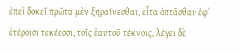ἐπεὶ δοκεῖ πρῶτα μὲν ξηραίνεσθαι, εἶτα ὀπτᾶσθαι· ἐφ᾽ ἑτέροισι τεκέεσσι, τοῖς ἑαυτοῦ τέκνοις, λέγει δὲ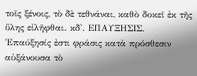τοῖς ξένοις, τὸ δὲ τεθνάναι, καθὸ δοκεῖ ἐκ τῆς ὕλης εἰλῆφθαι. κδ'. ΕΠΑΥΞΗΣΙΣ. Ἐπαύξησίς ἐστι φράσις κατὰ πρόσθεσιν αὐξάνουσα τὸ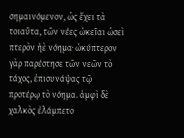σημαινόμενον, ὡς ἔχει τὰ τοιαῦτα, τῶν νέες ὠκεῖαι ὡσεὶ πτερὸν ἠὲ νόημα· ὠκύπτερον γὰρ παρέστησε τῶν νεῶν τὸ τάχος, ἐπισυνάψας τῷ προτέρῳ τὸ νόημα. ἀμφὶ δὲ χαλκὸς ἐλάμπετο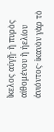ἴκελος αὐγῇ· ἢ πυρὸς αἰθομένου ἢ ἠελίου ἀνιόντος· ἱκανὸν γὰρ τὸ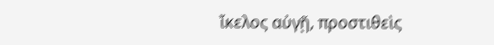ἴκελος αὐγῇ, προστιθεὶς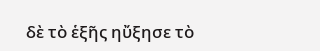δὲ τὸ ἑξῆς ηὔξησε τὸ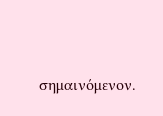σημαινόμενον.